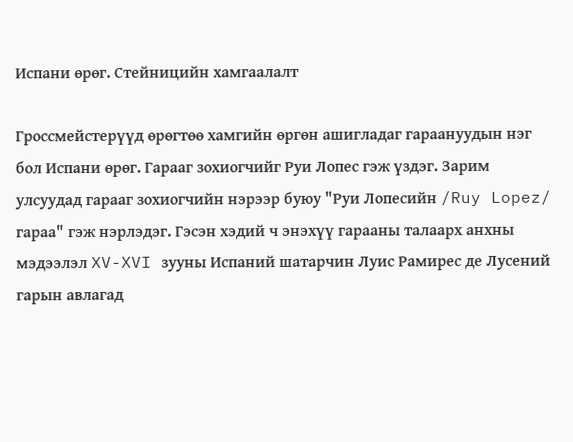Испани өрөг. Стейницийн хамгаалалт

Гроссмейстерүүд өрөгтөө хамгийн өргөн ашигладаг гараануудын нэг бол Испани өрөг. Гарааг зохиогчийг Руи Лопес гэж үздэг. Зарим улсуудад гарааг зохиогчийн нэрээр буюу "Руи Лопесийн /Ruy Lopez/ гараа" гэж нэрлэдэг. Гэсэн хэдий ч энэхүү гарааны талаарх анхны мэдээлэл XV-XVI зууны Испаний шатарчин Луис Рамирес де Лусений гарын авлагад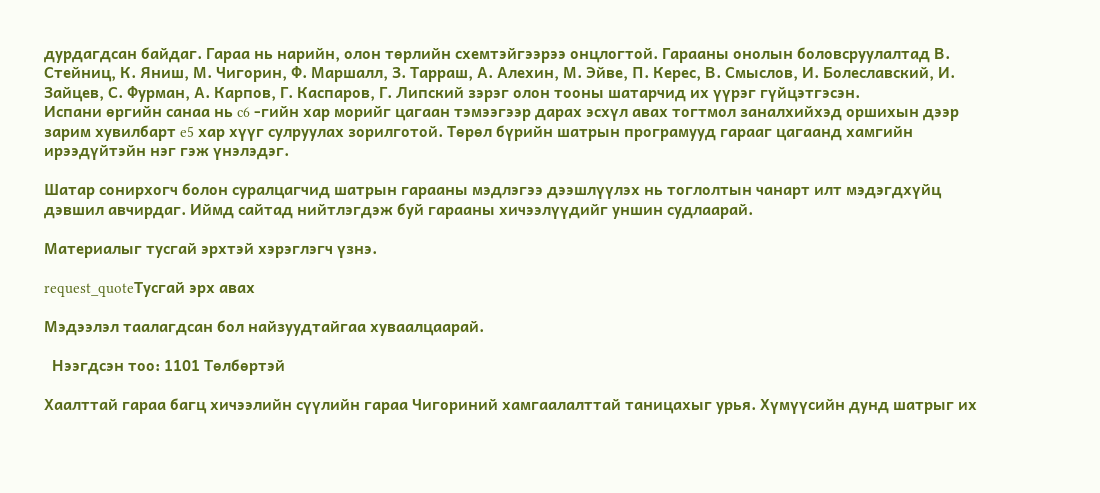дурдагдсан байдаг. Гараа нь нарийн, олон төрлийн схемтэйгээрээ онцлогтой. Гарааны онолын боловсруулалтад В. Стейниц, К. Яниш, М. Чигорин, Ф. Маршалл, З. Тарраш, А. Алехин, М. Эйве, П. Керес, В. Смыслов, И. Болеславский, И. Зайцев, С. Фурман, А. Карпов, Г. Каспаров, Г. Липский зэрэг олон тооны шатарчид их үүрэг гүйцэтгэсэн.
Испани өргийн санаа нь c6 -гийн хар морийг цагаан тэмээгээр дарах эсхүл авах тогтмол заналхийхэд оршихын дээр зарим хувилбарт e5 хар хүүг сулруулах зорилготой. Төрөл бүрийн шатрын програмууд гарааг цагаанд хамгийн ирээдүйтэйн нэг гэж үнэлэдэг.

Шатар сонирхогч болон суралцагчид шатрын гарааны мэдлэгээ дээшлүүлэх нь тоглолтын чанарт илт мэдэгдхүйц дэвшил авчирдаг. Иймд сайтад нийтлэгдэж буй гарааны хичээлүүдийг уншин судлаарай.

Материалыг тусгай эрхтэй хэрэглэгч үзнэ.

request_quoteТусгай эрх авах

Мэдээлэл таалагдсан бол найзуудтайгаа хуваалцаарай.

  Нээгдсэн тоо: 1101 Төлбөртэй

Хаалттай гараа багц хичээлийн сүүлийн гараа Чигориний хамгаалалттай таницахыг урья. Хүмүүсийн дунд шатрыг их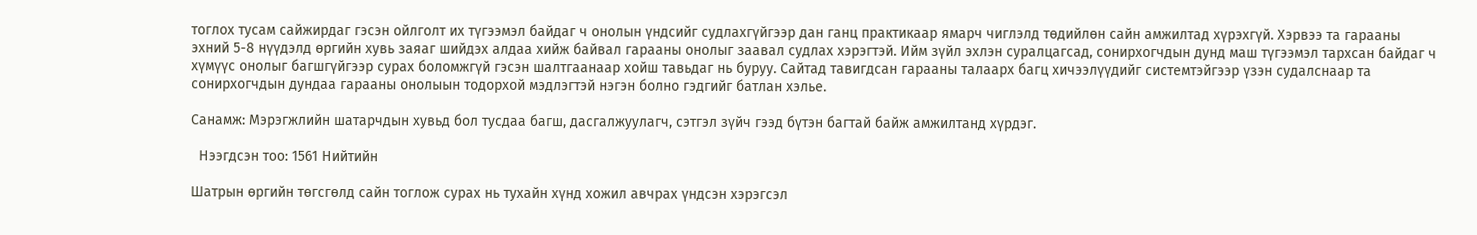тоглох тусам сайжирдаг гэсэн ойлголт их түгээмэл байдаг ч онолын үндсийг судлахгүйгээр дан ганц практикаар ямарч чиглэлд төдийлөн сайн амжилтад хүрэхгүй. Хэрвээ та гарааны эхний 5-8 нүүдэлд өргийн хувь заяаг шийдэх алдаа хийж байвал гарааны онолыг заавал судлах хэрэгтэй. Ийм зүйл эхлэн суралцагсад, сонирхогчдын дунд маш түгээмэл тархсан байдаг ч хүмүүс онолыг багшгүйгээр сурах боломжгүй гэсэн шалтгаанаар хойш тавьдаг нь буруу. Сайтад тавигдсан гарааны талаарх багц хичээлүүдийг системтэйгээр үзэн судалснаар та сонирхогчдын дундаа гарааны онолыын тодорхой мэдлэгтэй нэгэн болно гэдгийг батлан хэлье.

Санамж: Мэрэгжлийн шатарчдын хувьд бол тусдаа багш, дасгалжуулагч, сэтгэл зүйч гээд бүтэн багтай байж амжилтанд хүрдэг.

  Нээгдсэн тоо: 1561 Нийтийн

Шатрын өргийн төгсгөлд сайн тоглож сурах нь тухайн хүнд хожил авчрах үндсэн хэрэгсэл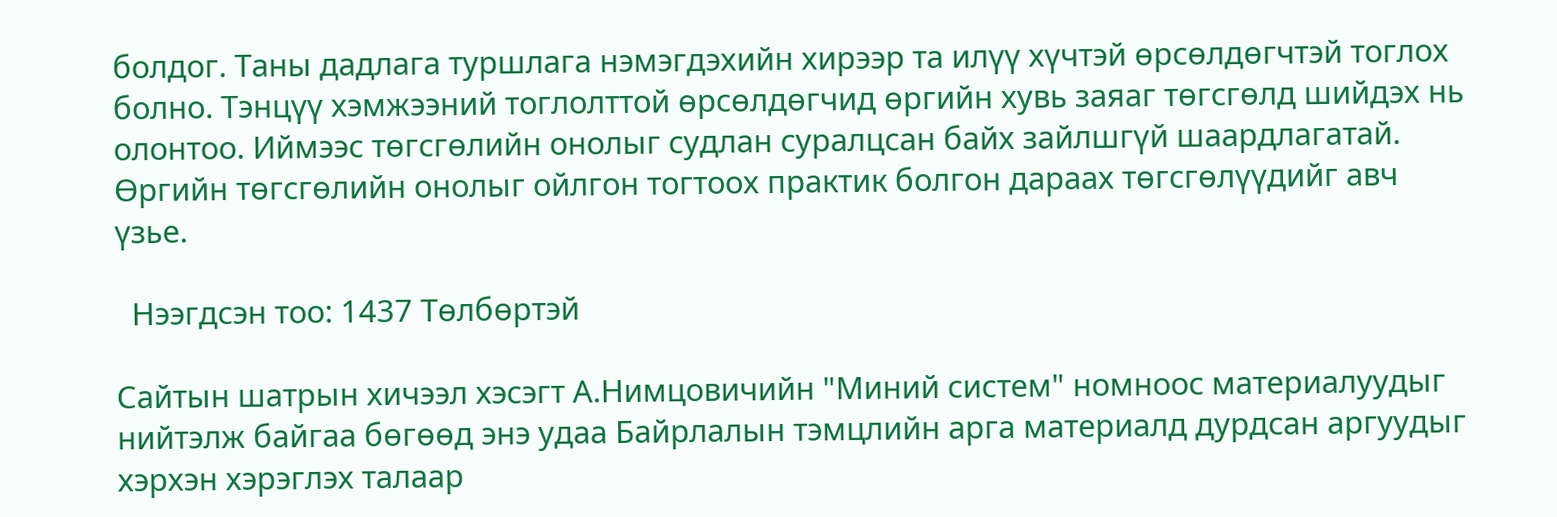болдог. Таны дадлага туршлага нэмэгдэхийн хирээр та илүү хүчтэй өрсөлдөгчтэй тоглох болно. Тэнцүү хэмжээний тоглолттой өрсөлдөгчид өргийн хувь заяаг төгсгөлд шийдэх нь олонтоо. Иймээс төгсгөлийн онолыг судлан суралцсан байх зайлшгүй шаардлагатай. Өргийн төгсгөлийн онолыг ойлгон тогтоох практик болгон дараах төгсгөлүүдийг авч үзье.

  Нээгдсэн тоо: 1437 Төлбөртэй

Сайтын шатрын хичээл хэсэгт А.Нимцовичийн "Миний систем" номноос материалуудыг нийтэлж байгаа бөгөөд энэ удаа Байрлалын тэмцлийн арга материалд дурдсан аргуудыг хэрхэн хэрэглэх талаар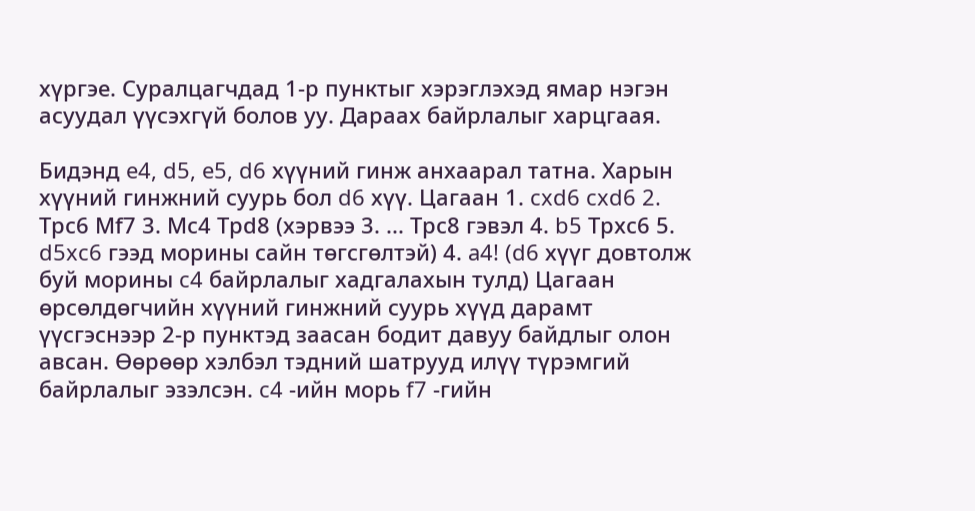хүргэе. Суралцагчдад 1-р пунктыг хэрэглэхэд ямар нэгэн асуудал үүсэхгүй болов уу. Дараах байрлалыг харцгаая.

Бидэнд e4, d5, e5, d6 хүүний гинж анхаарал татна. Харын хүүний гинжний суурь бол d6 хүү. Цагаан 1. cxd6 cxd6 2. Трc6 Мf7 3. Мc4 Трd8 (хэрвээ 3. ... Трc8 гэвэл 4. b5 Трxc6 5. d5xc6 гээд морины сайн төгсгөлтэй) 4. a4! (d6 хүүг довтолж буй морины c4 байрлалыг хадгалахын тулд) Цагаан өрсөлдөгчийн хүүний гинжний суурь хүүд дарамт үүсгэснээр 2-р пунктэд заасан бодит давуу байдлыг олон авсан. Өөрөөр хэлбэл тэдний шатрууд илүү түрэмгий байрлалыг эзэлсэн. c4 -ийн морь f7 -гийн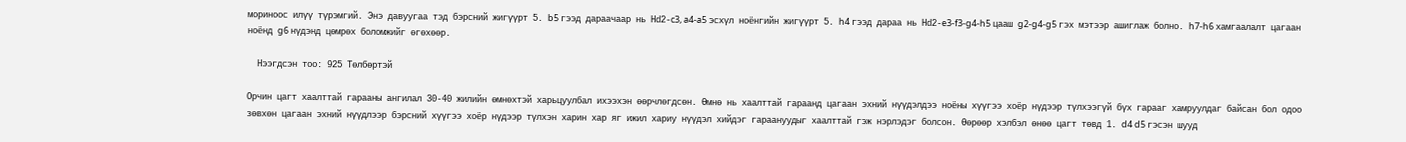мориноос илүү түрэмгий. Энэ давуугаа тэд бэрсний жигүүрт 5. b5 гээд дараачаар нь Нd2-c3, a4-a5 эсхүл ноёнгийн жигүүрт 5. h4 гээд дараа нь Нd2-e3-f3-g4-h5 цааш g2-g4-g5 гэх мэтээр ашиглаж болно. h7-h6 хамгаалалт цагаан ноёнд g6 нүдэнд цөмрөх боломжийг өгөхөөр.

  Нээгдсэн тоо: 925 Төлбөртэй

Орчин цагт хаалттай гарааны ангилал 30-40 жилийн өмнөхтэй харьцуулбал ихээхэн өөрчлөгдсөн. Өмнө нь хаалттай гараанд цагаан эхний нүүдэлдээ ноёны хүүгээ хоёр нүдээр түлхээгүй бүх гарааг хамруулдаг байсан бол одоо зөвхөн цагаан эхний нүүдлээр бэрсний хүүгээ хоёр нүдээр түлхэн харин хар яг ижил хариу нүүдэл хийдэг гараануудыг хаалттай гэж нэрлэдэг болсон. Өөрөөр хэлбэл өнөө цагт төвд 1. d4 d5 гэсэн шууд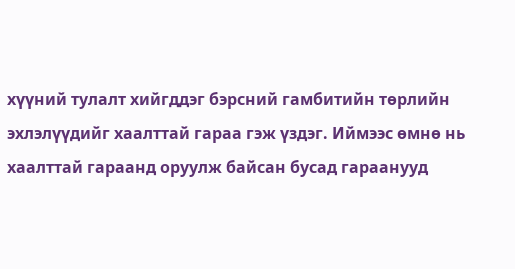хүүний тулалт хийгддэг бэрсний гамбитийн төрлийн эхлэлүүдийг хаалттай гараа гэж үздэг. Иймээс өмнө нь хаалттай гараанд оруулж байсан бусад гараанууд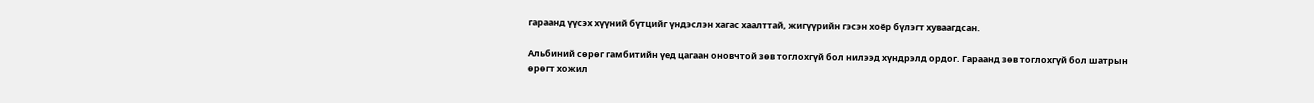гараанд үүсэх хүүний бүтцийг үндэслэн хагас хаалттай, жигүүрийн гэсэн хоёр бүлэгт хуваагдсан.

Альбиний сөрөг гамбитийн үед цагаан оновчтой зөв тоглохгүй бол нилээд хүндрэлд ордог. Гараанд зөв тоглохгүй бол шатрын өрөгт хожил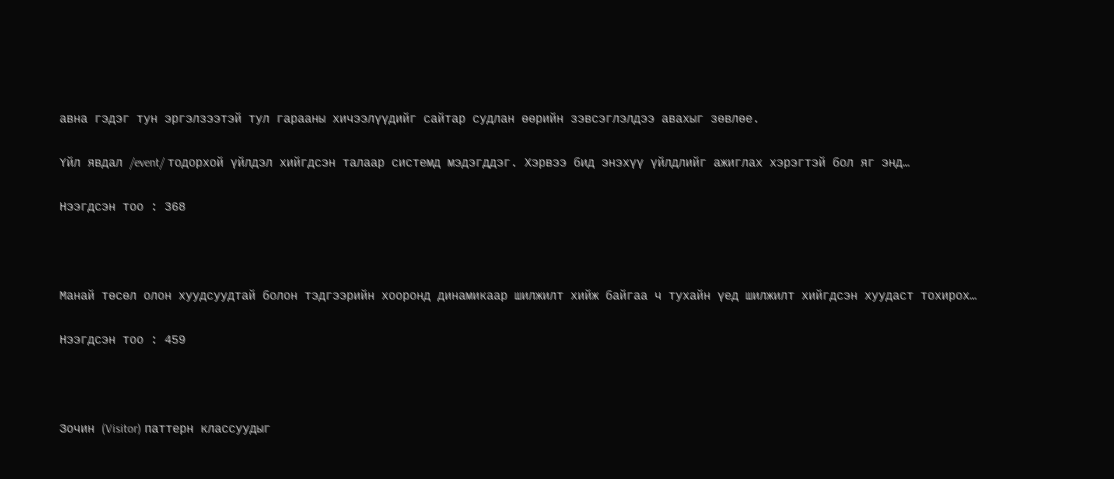авна гэдэг тун эргэлзээтэй тул гарааны хичээлүүдийг сайтар судлан өөрийн зэвсэглэлдээ авахыг зөвлөе.

Үйл явдал /event/ тодорхой үйлдэл хийгдсэн талаар системд мэдэгддэг. Хэрвээ бид энэхүү үйлдлийг ажиглах хэрэгтэй бол яг энд…

Нээгдсэн тоо : 368



Манай төсөл олон хуудсуудтай болон тэдгээрийн хооронд динамикаар шилжилт хийж байгаа ч тухайн үед шилжилт хийгдсэн хуудаст тохирох…

Нээгдсэн тоо : 459



Зочин (Visitor) паттерн классуудыг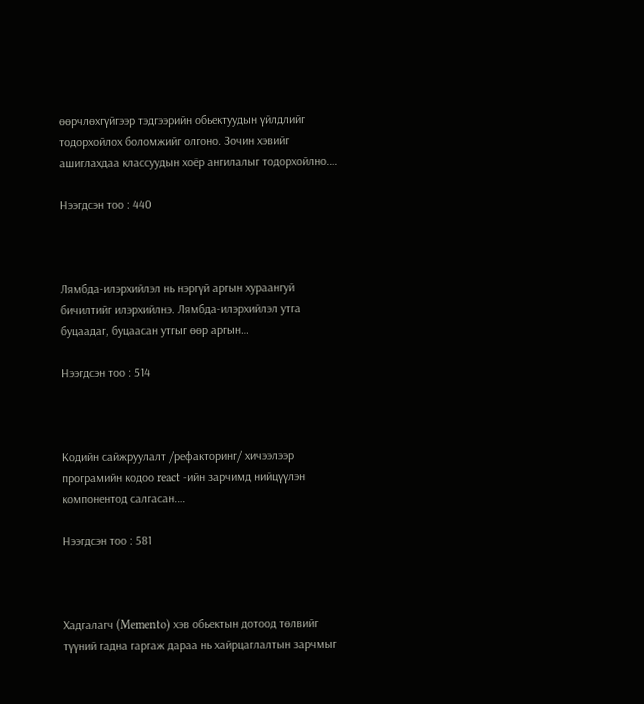өөрчлөхгүйгээр тэдгээрийн обьектуудын үйлдлийг тодорхойлох боломжийг олгоно. Зочин хэвийг ашиглахдаа классуудын хоёр ангилалыг тодорхойлно.…

Нээгдсэн тоо : 440



Лямбда-илэрхийлэл нь нэргүй аргын хураангуй бичилтийг илэрхийлнэ. Лямбда-илэрхийлэл утга буцаадаг, буцаасан утгыг өөр аргын…

Нээгдсэн тоо : 514



Кодийн сайжруулалт /рефакторинг/ хичээлээр програмийн кодоо react -ийн зарчимд нийцүүлэн компонентод салгасан.…

Нээгдсэн тоо : 581



Хадгалагч (Memento) хэв обьектын дотоод төлвийг түүний гадна гаргаж дараа нь хайрцаглалтын зарчмыг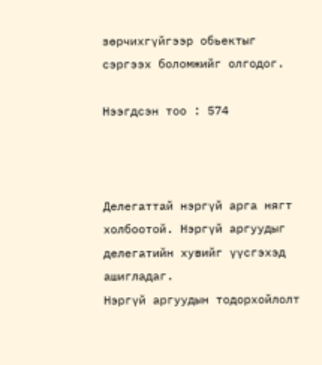зөрчихгүйгээр обьектыг сэргээх боломжийг олгодог.

Нээгдсэн тоо : 574



Делегаттай нэргүй арга нягт холбоотой. Нэргүй аргуудыг делегатийн хувийг үүсгэхэд ашигладаг.
Нэргүй аргуудын тодорхойлолт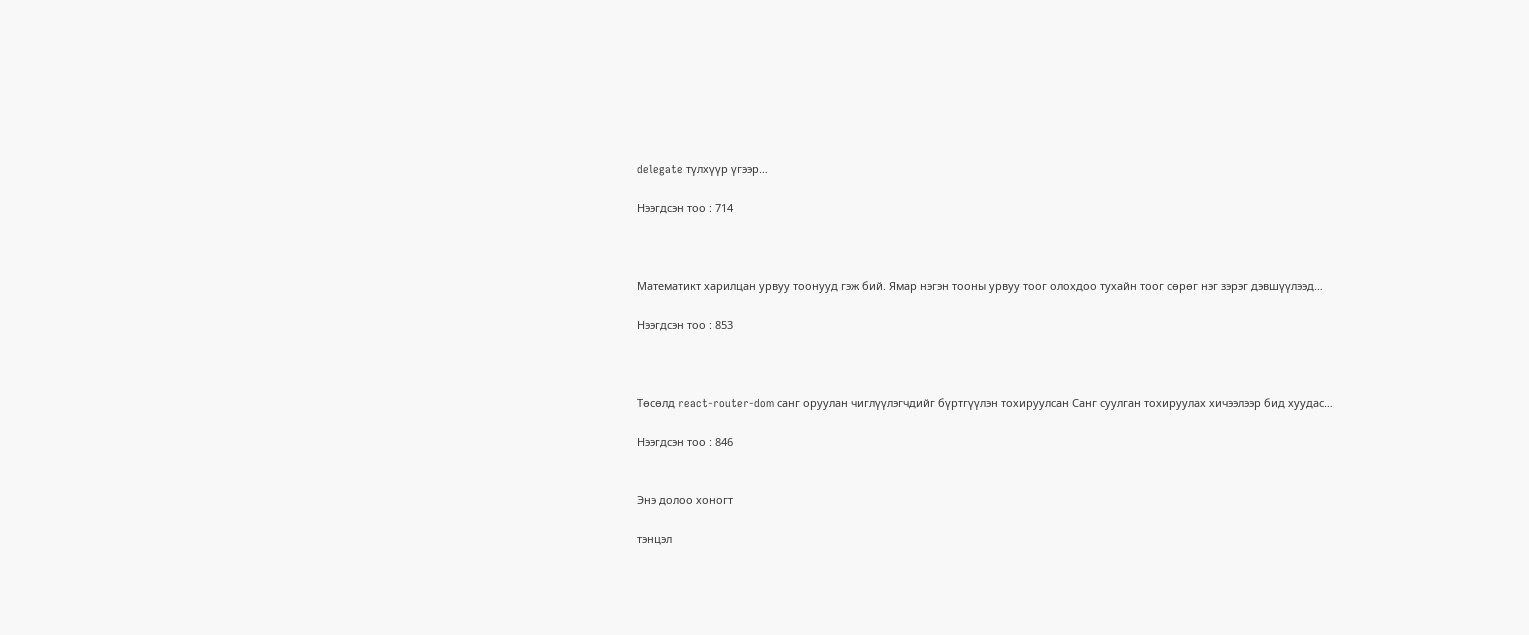delegate түлхүүр үгээр…

Нээгдсэн тоо : 714



Математикт харилцан урвуу тоонууд гэж бий. Ямар нэгэн тооны урвуу тоог олохдоо тухайн тоог сөрөг нэг зэрэг дэвшүүлээд…

Нээгдсэн тоо : 853



Төсөлд react-router-dom санг оруулан чиглүүлэгчдийг бүртгүүлэн тохируулсан Санг суулган тохируулах хичээлээр бид хуудас…

Нээгдсэн тоо : 846


Энэ долоо хоногт

тэнцэл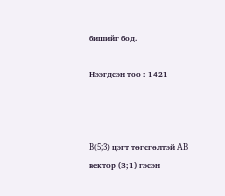бишийг бод.

Нээгдсэн тоо : 1421



B(5;3) цэгт төгсгөлтэй AB вектор (3;1) гэсэн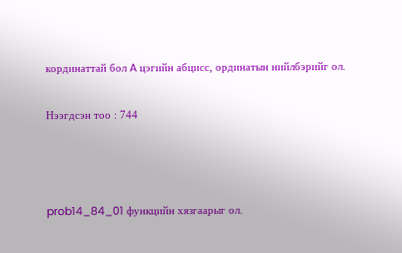кординаттай бол A цэгийн абцисс, ординатын нийлбэрийг ол.

Нээгдсэн тоо : 744



prob14_84_01 функцийн хязгаарыг ол.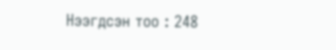Нээгдсэн тоо : 248